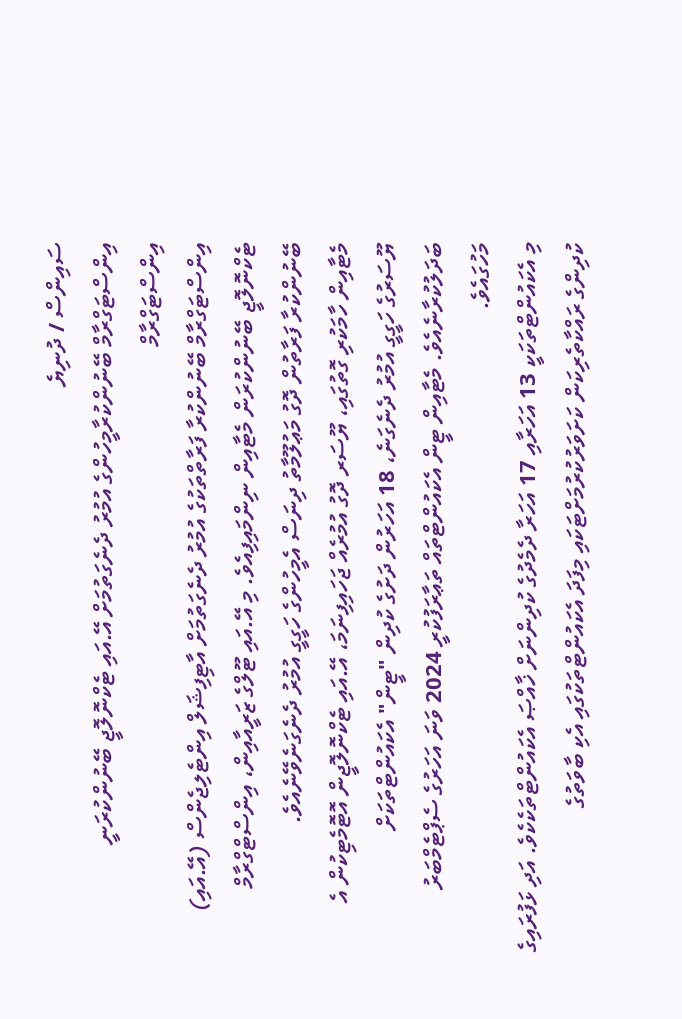ސައިންސް / ދުނިޔެ
އިންސްޓަގްރާމް ބޭނުންކުރާމީހުންގެ އުމުރު ދެނެގަތުމަށް އޭ.އައި ޓެކްނޮލޮޖީ ބޭނުންކުރަނީ
އިންސްޓަގްރާމް
އިންސްޓަގްރާމް ބޭނުންކުރާ ފަރާތްތަކުގެ އުމުރު ދެނެގަތުމަށް އާޓިފިޝަލް އިންޓެލިޖެންސް (އޭ.އައި) ޓެކްނޮލޮޖީ ބޭނުންކުރަން މެޓާއިން ނިންމައިފިއެވެ. މި އޭ.އައި ޓޫލްގެ ޒަރީއާއިން، އިންސްޓްގްރާމް ބޭނުންކުރާ ފަރާތުން ދޮގު މަޢުލޫމާތު ދިނަސް އެމީހުންގެ ހަގީގީ އުމުރު ދެނެގަނެވޭނެއެވެ.
މެޓާއިން ހާމަކުރި ގޮތުގައި، ޔޫސަރ ދޮގު އުމުރެއް ޖަހައިފިނަމަ، އޭ.އައި ޓެކްނޮލޮޖީން އޮޓޮމެޓިކުން އެ ޔޫސަރުގެ ހަގީގީ އުމުރު ދެނެގަނެ، 18 އަހަރުން ދަށުގެ ކުދިން "ޓީން" އެކައުންޓްތަކަށް ބަދަލުކުރާނެއެވެ. މެޓާއިން ޓީން އެކައުންޓްތައް ތަޢާރަފުކުރީ 2024 ވަނަ އަހަރުގެ ސެޕްޓެމްބަރު މަހުގައެވެ.
މި އެކައުންޓްތަކަކީ 13 އަހަރާއި 17 އަހަރާ ދެމެދުގެ ކުދިންނަށް ޚާއްޞަ އެކައުންޓްތަކެކެވެ. އަދި ޅަފުރައިގެ ކުދިންގެ ރައްކާތެރިކަން ކަށަވަރުކުރުމަށްޓަކައި މިފަދަ އެކައުންޓްތަކުގައި އެކި ބާވަތުގެ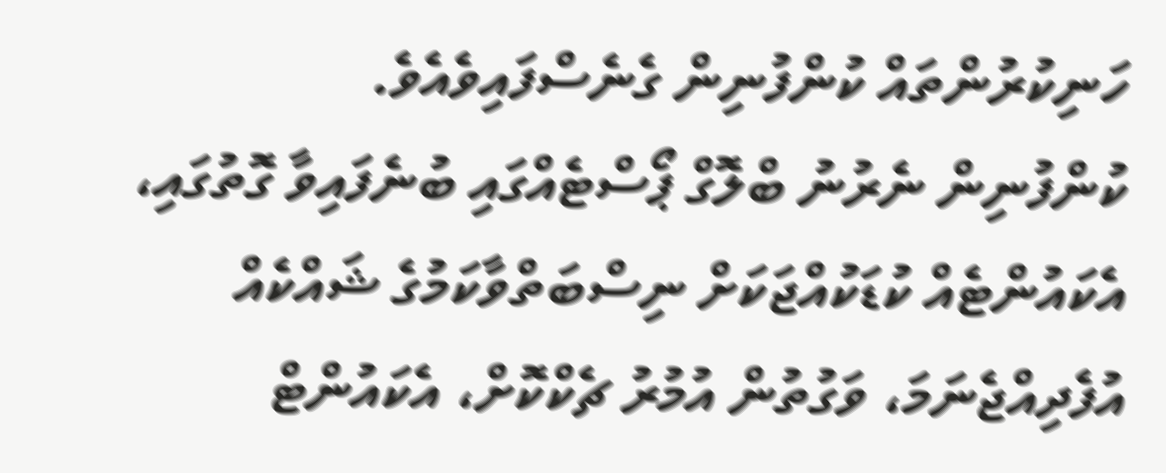ހަނިކުރުންތައް ކުންފުނިން ގެނެސްފައިވެއެވެ.
ކުންފުނިން ނެރުނު ބްލޮގް ޕޯސްޓެއްގައި ބުނެފައިވާ ގޮތުގައި، އެކައުންޓެއް ކުޑަކުއްޖަކަށް ނިސްބަތްވާކަމުގެ ޝައްކެއް އުފެދިއްޖެނަމަ، ވަގުތުން އުމުރު ޗެކްކޮށް، އެކައުންޓް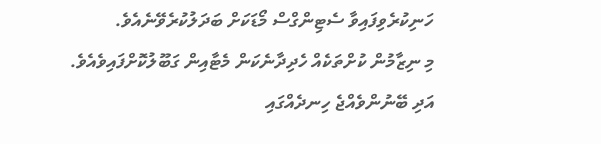ހަނިކުރެވިފައިވާ ސެޓިންގްސް މޯޑަކަށް ބަދަލުކުރެވޭނެއެވެ.
މި ނިޒާމުން ކުށްތަކެއް ހެދިދާނެކަން މެޓާއިން ގަބޫލުކޮށްފައިވެއެވެ. އަދި ބޭނުންވެއްޖެ ހިނދެއްގައި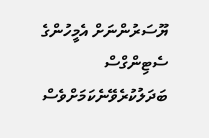ޔޫސަރުންނަށް އެމީހުންގެ ސެޓިންގްސް ބަދަލުކުރެވޭނެކަމަށްވެސް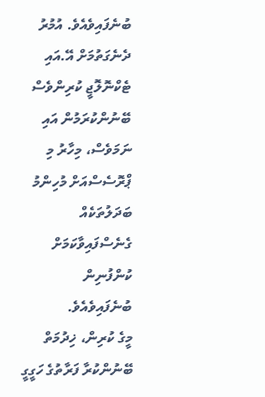ބުނެފައިވެއެވެ. އުމުރު ދެނެގަތުމަށް އޭ.އައި ޓެކްނޮލޮޖީ ކުރިންވެސް ބޭނުންކުރަމުން އައި ނަމަވެސް، މިހާރު މި ޕްރޮސެސްއަށް މުހިންމު ބަދަލުތަކެއް ގެނެސްފައިވާކަމަށް ކުންފުނިން ބުނެފައިވެއެވެ.
މީގެ ކުރިން، ޚިދުމަތް ބޭނުންކުރާ ފަރާތުގެ ހަގީގީ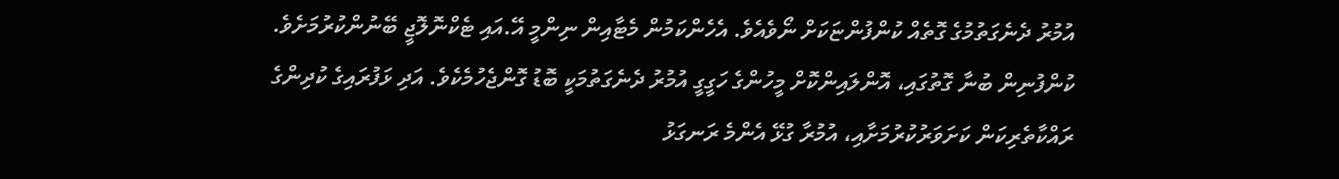އުމުރު ދެނެގަތުމުގެ ގޮތެއް ކުންފުންޏަކަށް ނޯވެއެވެ. އެހެންކަމުން މެޓާއިން ނިންމީ އޭ.އައި ޓެކްނޮލޮޖީ ބޭނުންކުރުމަށެވެ.
ކުންފުނިން ބުނާ ގޮތުގައި، އޮންލައިންކޮށް މީހުންގެ ހަގީގީ އުމުރު ދެނެގަތުމަކީ ބޮޑު ގޮންޖެހުމެކެވެ. އަދި ޅަފުރައިގެ ކުދިންގެ ރައްކާތެރިކަން ކަށަވަރުކުރުމަށާއި، އުމުރާ ގުޅޭ އެންމެ ރަނގަޅު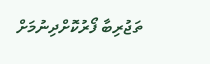ތަޖުރިބާ ފޯރުކޮށްދިނުމަށް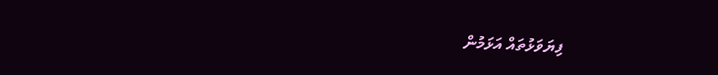ފިޔަވަޅުތައް އަޅަމުން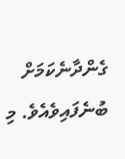ގެންދާނެކަމަށް ބުނެފައިވެއެވެ. މި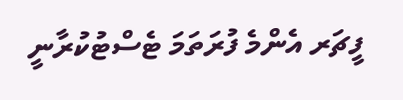ފީޗަރ އެންމެ ފުރަތަމަ ޓެސްޓުކުރާނީ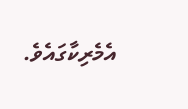އެމެރިކާގައެވެ.